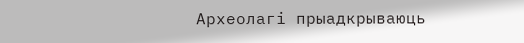Археолагі прыадкрываюць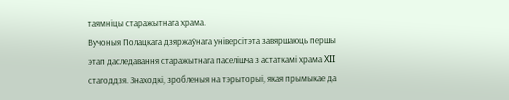таямніцы старажытнага храма.
Вучоныя Полацкага дзяржаўнага універсітэта завяршаюць першы этап даследавання старажытнага паселішча з астаткамі храма XII стагоддзя. Знаходкі, зробленыя на тэрыторыі, якая прымыкае да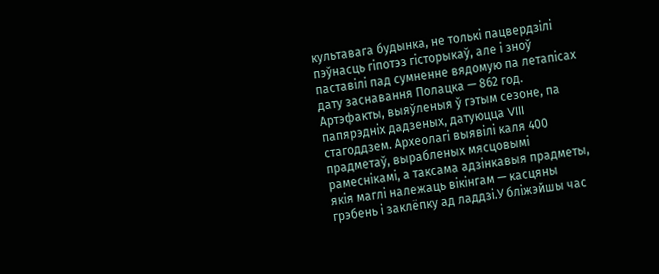культавага будынка, не толькі пацвердзілі пэўнасць гіпотэз гісторыкаў, але і зноў паставілі пад сумненне вядомую па летапісах дату заснавання Полацка — 862 год. Артэфакты, выяўленыя ў гэтым сезоне, па папярэдніх дадзеных, датуюцца VIII стагоддзем. Археолагі выявілі каля 400 прадметаў, вырабленых мясцовымі рамеснікамі, а таксама адзінкавыя прадметы, якія маглі належаць вікінгам — касцяны грэбень і заклёпку ад ладдзі.У бліжэйшы час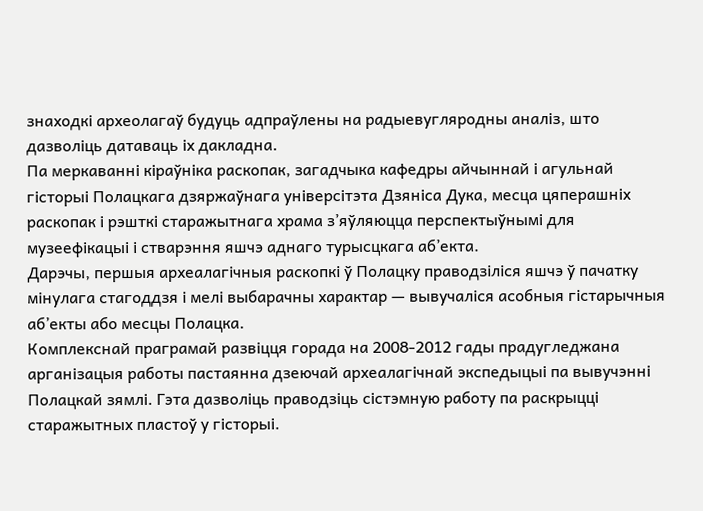знаходкі археолагаў будуць адпраўлены на радыевугляродны аналіз, што дазволіць датаваць іх дакладна.
Па меркаванні кіраўніка раскопак, загадчыка кафедры айчыннай і агульнай гісторыі Полацкага дзяржаўнага універсітэта Дзяніса Дука, месца цяперашніх раскопак і рэшткі старажытнага храма з’яўляюцца перспектыўнымі для музеефікацыі і стварэння яшчэ аднаго турысцкага аб’екта.
Дарэчы, першыя археалагічныя раскопкі ў Полацку праводзіліся яшчэ ў пачатку мінулага стагоддзя і мелі выбарачны характар — вывучаліся асобныя гістарычныя аб’екты або месцы Полацка.
Комплекснай праграмай развіцця горада на 2008-2012 гады прадугледжана арганізацыя работы пастаянна дзеючай археалагічнай экспедыцыі па вывучэнні Полацкай зямлі. Гэта дазволіць праводзіць сістэмную работу па раскрыцці старажытных пластоў у гісторыі.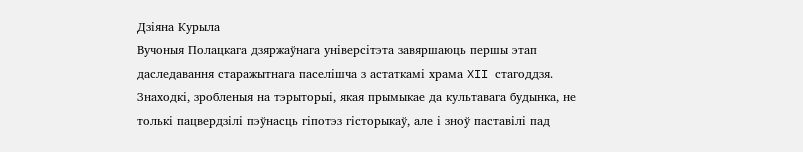Дзіяна Курыла
Вучоныя Полацкага дзяржаўнага універсітэта завяршаюць першы этап даследавання старажытнага паселішча з астаткамі храма XII стагоддзя. Знаходкі, зробленыя на тэрыторыі, якая прымыкае да культавага будынка, не толькі пацвердзілі пэўнасць гіпотэз гісторыкаў, але і зноў паставілі пад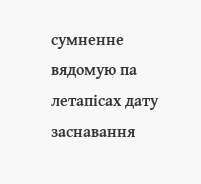сумненне вядомую па летапісах дату заснавання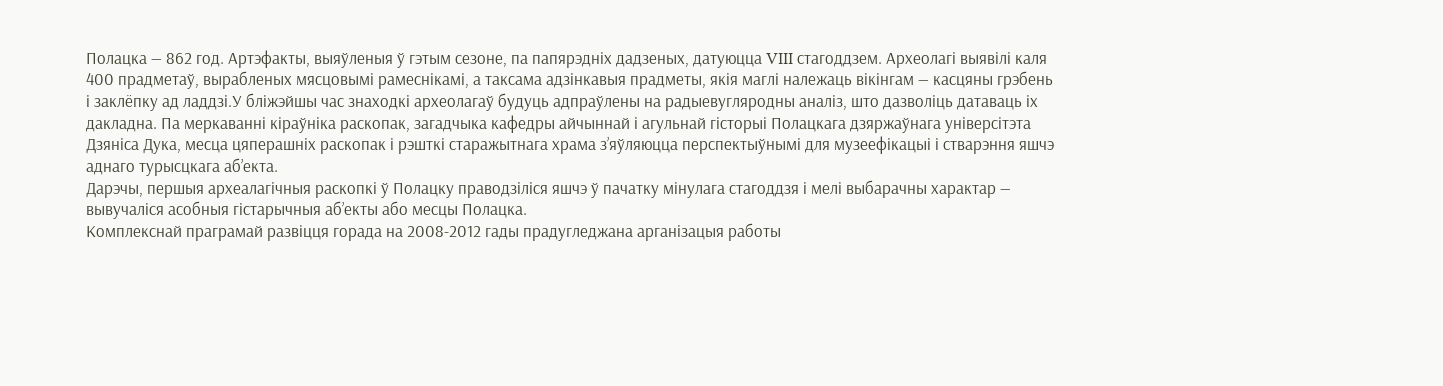Полацка — 862 год. Артэфакты, выяўленыя ў гэтым сезоне, па папярэдніх дадзеных, датуюцца VIII стагоддзем. Археолагі выявілі каля 400 прадметаў, вырабленых мясцовымі рамеснікамі, а таксама адзінкавыя прадметы, якія маглі належаць вікінгам — касцяны грэбень і заклёпку ад ладдзі.У бліжэйшы час знаходкі археолагаў будуць адпраўлены на радыевугляродны аналіз, што дазволіць датаваць іх дакладна. Па меркаванні кіраўніка раскопак, загадчыка кафедры айчыннай і агульнай гісторыі Полацкага дзяржаўнага універсітэта Дзяніса Дука, месца цяперашніх раскопак і рэшткі старажытнага храма з’яўляюцца перспектыўнымі для музеефікацыі і стварэння яшчэ аднаго турысцкага аб’екта.
Дарэчы, першыя археалагічныя раскопкі ў Полацку праводзіліся яшчэ ў пачатку мінулага стагоддзя і мелі выбарачны характар — вывучаліся асобныя гістарычныя аб’екты або месцы Полацка.
Комплекснай праграмай развіцця горада на 2008-2012 гады прадугледжана арганізацыя работы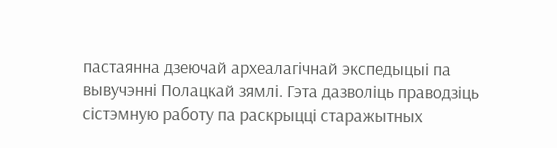пастаянна дзеючай археалагічнай экспедыцыі па вывучэнні Полацкай зямлі. Гэта дазволіць праводзіць сістэмную работу па раскрыцці старажытных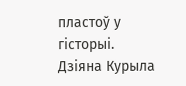пластоў у гісторыі.
Дзіяна Курыла